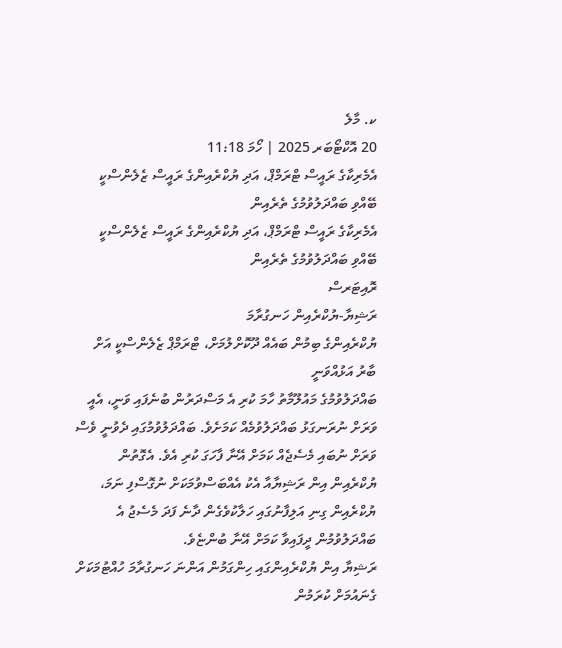ކ. މާލެ
20 އޮކްޓޯބަރ 2025 | ހޯމަ 11:18
އެމެރިކާގެ ރައީސް ޓްރަމްޕް، އަދި ޔުކްރެއިންގެ ރައީސް ޒެލެންސްކީ ބޭއްވި ބައްދަލުވުމުގެ ތެރެއިން
އެމެރިކާގެ ރައީސް ޓްރަމްޕް، އަދި ޔުކްރެއިންގެ ރައީސް ޒެލެންސްކީ ބޭއްވި ބައްދަލުވުމުގެ ތެރެއިން
ރޮއިޓަރސް
ރަޝިޔާ-ޔުކްރެއިން ހަނގުރާމަ
ޔުކްރެއިންގެ ބިމުން ބައެއް ދޫކޮށްލުމަށް، ޓްރަމްޕް ޒެލެންސްކީ އަށް ބާރު އަޅުއްވަނީ
ބައްދަލުވުމުގެ މައުލޫމާތު ހާމަ ކުރި އެ މަސްދަރުން ބުނެފައި ވަނީ، އެއީ ވަރަށް ނުރަނގަޅު ބައްދަލުވުމެއް ކަމަށެވެ. ބައްދަލުވުމުގައި ދެވުނީ ވެސް ވަރަށް ނުބައި މެސެޖެއް ކަމަށް އޭނާ ފާހަގަ ކުރި އެވެ. އެގޮތުން ޔުކްރެއިން އިން ރަޝިޔާއާ އެކު އެއްބަސްވުމަކަށް ނުގޮސްފި ނަމަ، ޔުކްރެއިން ގިނި އަލިފާނުގައި ހަލާކުވެގެން ދާނެ ފަދަ މެސެޖު އެ ބައްދަލުވުމުން ދީފައިވާ ކަމަށް އޭނާ ބުންޏެވެ.
ރަޝިޔާ އިން ޔުކްރެއިންގައި ހިންގަމުން އަންނަ ހަނގުރާމަ ހުއްޓުމަކަށް ގެނައުމަށް ކުރަމުން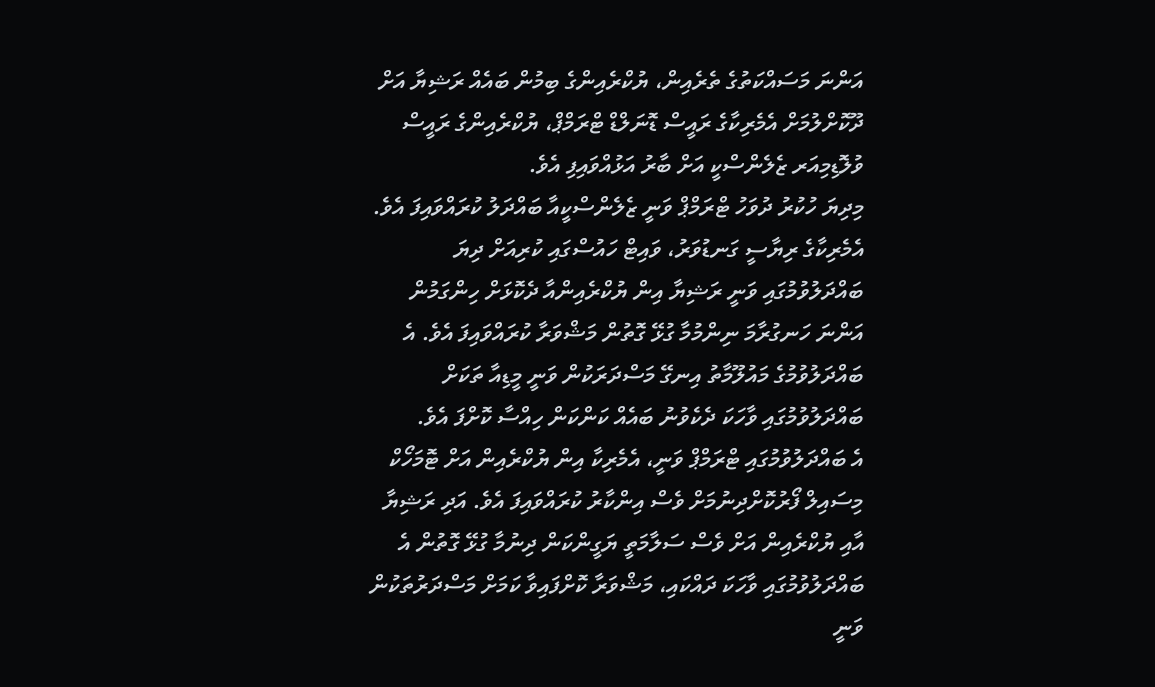އަންނަ މަސައްކަތުގެ ތެރެއިން، ޔުކްރެއިންގެ ބިމުން ބައެއް ރަޝިޔާ އަށް ދޫކޮށްލުމަށް އެމެރިކާގެ ރައީސް ޑޮނަލްޑް ޓްރަމްޕް، ޔުކްރެއިންގެ ރައީސް ވުލޮޑިމިއަރ ޒެލެންސްކީ އަށް ބާރު އަޅުއްވައިފި އެވެ.
މިދިޔަ ހުކުރު ދުވަހު ޓްރަމްޕް ވަނީ ޒެލެންސްކީއާ ބައްދަލު ކުރައްވައިފަ އެވެ. އެމެރިކާގެ ރިޔާސީ ގަނޑުވަރު، ވައިޓް ހައުސްގައި ކުރިއަށް ދިޔަ ބައްދަލުވުމުގައި ވަނީ ރަޝިޔާ އިން ޔުކްރެއިންއާ ދެކޮޅަށް ހިންގަމުން އަންނަ ހަނގުރާމަ ނިންމުމާ ގުޅޭ ގޮތުން މަޝްވަރާ ކުރައްވައިފަ އެވެ. އެ ބައްދަލުވުމުގެ މައުލޫމާތު އިނގޭ މަސްދަރަކުން ވަނީ މީޑިއާ ތަކަށް ބައްދަލުވުމުގައި ވާހަކަ ދެކެވުނު ބައެއް ކަންކަން ހިއްސާ ކޮށްފަ އެވެ.
އެ ބައްދަލުވުމުގައި ޓްރަމްޕް ވަނީ، އެމެރިކާ އިން ޔުކްރެއިން އަށް ޓޮމަހޯކް މިސައިލް ފޯރުކޮށްދިނުމަށް ވެސް އިންކާރު ކުރައްވައިފަ އެވެ. އަދި ރަޝިޔާ އާއި ޔުކްރެއިން އަށް ވެސް ސަލާމަތީ ޔަގީންކަން ދިނުމާ ގުޅޭ ގޮތުން އެ ބައްދަލުވުމުގައި ވާހަކަ ދައްކައި، މަޝްވަރާ ކޮށްފައިވާ ކަމަށް މަސްދަރުތަކުން ވަނީ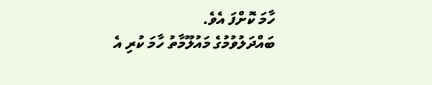ހާމަ ކޮށްފަ އެވެ.
ބައްދަލުވުމުގެ މައުލޫމާތު ހާމަ ކުރި އެ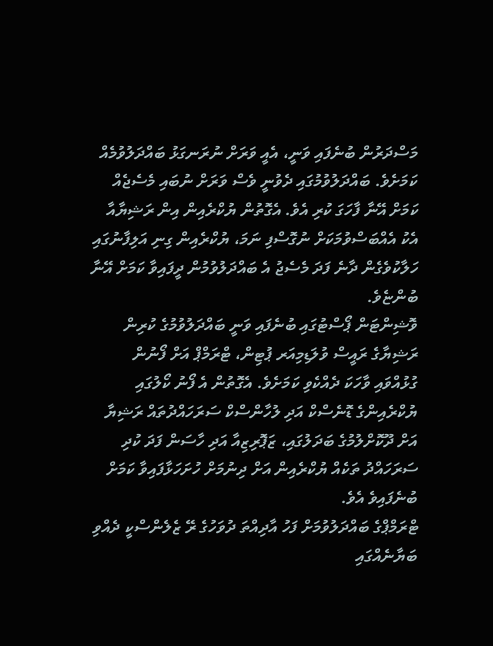މަސްދަރުން ބުނެފައި ވަނީ، އެއީ ވަރަށް ނުރަނގަޅު ބައްދަލުވުމެއް ކަމަށެވެ. ބައްދަލުވުމުގައި ދެވުނީ ވެސް ވަރަށް ނުބައި މެސެޖެއް ކަމަށް އޭނާ ފާހަގަ ކުރި އެވެ. އެގޮތުން ޔުކްރެއިން އިން ރަޝިޔާއާ އެކު އެއްބަސްވުމަކަށް ނުގޮސްފި ނަމަ، ޔުކްރެއިން ގިނި އަލިފާނުގައި ހަލާކުވެގެން ދާނެ ފަދަ މެސެޖު އެ ބައްދަލުވުމުން ދީފައިވާ ކަމަށް އޭނާ ބުންޏެވެ.
ވޮޝިންޓަން ޕޯސްޓުގައި ބުނެފައި ވަނީ ބައްދަލުވުމުގެ ކުރިން ރަޝިޔާގެ ރައީސް ވުލަޑިމިއަރ ޕުޓިން، ޓްރަމްޕް އަށް ފޯނުން ގުޅުއްވައި ވާހަކަ ދެއްކެވި ކަމަށެވެ. އެގޮތުން އެ ފޯނު ކޯލުގައި ޔުކްރެއިންގެ ޑޮނެސްކް އަދި ލުހާންސްކް ސަރަހައްދުތައް ރަޝިޔާ އަށް ދޫކޮށްލުމުގެ ބަދަލުގައި، ޒަޕޮރިޒިއާ އަދި ހާސަން ފަދަ ކުދި ސަރަހައްދު ތަކެއް ޔުކްރެއިން އަށް ދިނުމަށް ހުށަހަޅާފައިވާ ކަމަށް ބުނެފައިވެ އެވެ.
ޓްރަމްޕްގެ ބައްދަލުވުމަށް ފަހު އާދިއްތަ ދުވަހުގެ ރޭ ޒެލެންސްކީ ދެއްވި ބަޔާނެއްގައި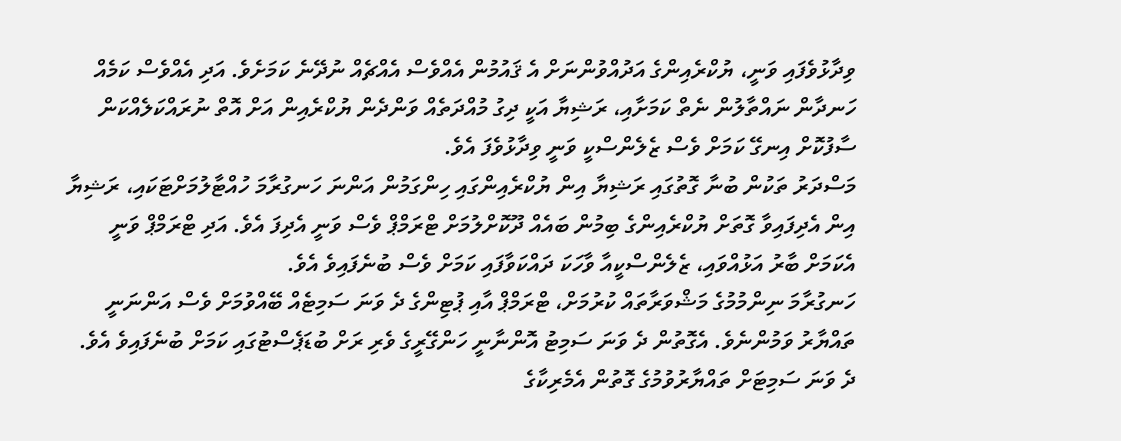ވިދާޅުވެފައި ވަނީ، ޔުކްރެއިންގެ އަދުއްވުންނަށް އެ ޤައުމުން އެއްވެސް އެއްޗެއް ނުދޭނެ ކަމަށެވެ. އަދި އެއްވެސް ކަމެއް ހަނދާން ނައްތާލުން ނެތް ކަމަށާއި، ރަޝިޔާ އަކީ ދިގު މުއްދަތެއް ވަންދެން ޔުކްރެއިން އަށް އޮތް ނުރައްކަލެއްކަން ސާފުކޮށް އިނގޭ ކަމަށް ވެސް ޒެލެންސްކީ ވަނީ ވިދާޅުވެފަ އެވެ.
މަސްދަރު ތަކުން ބުނާ ގޮތުގައި ރަޝިޔާ އިން ޔުކްރެއިންގައި ހިންގަމުން އަންނަ ހަނގުރާމަ ހުއްޓާލުމަށްޓަކައި، ރަޝިޔާ އިން އެދިފައިވާ ގޮތަށް ޔުކްރެއިންގެ ބިމުން ބައެއް ދޫކޮށްލުމަށް ޓްރަމްޕް ވެސް ވަނީ އެދިފަ އެވެ. އަދި ޓްރަމްޕް ވަނީ އެކަމަށް ބާރު އަޅުއްވައި، ޒެލެންސްކީއާ ވާހަކަ ދައްކަވާފައި ކަމަށް ވެސް ބުނެފައިވެ އެވެ.
ހަނގުރާމަ ނިންމުމުގެ މަޝްވަރާތައް ކުރުމަށް، ޓްރަމްޕް އާއި ޕުޓިންގެ ދެ ވަނަ ސަމިޓެއް ބޭއްވުމަށް ވެސް އަންނަނީ ތައްޔާރު ވަމުންނެވެ. އެގޮތުން ދެ ވަނަ ސަމިޓު އޮންނާނީ ހަންގޭރީގެ ވެރި ރަށް ބުޑަޕެސްޓުގައި ކަމަށް ބުނެފައިވެ އެވެ. ދެ ވަނަ ސަމިޓަށް ތައްޔާރުވުމުގެ ގޮތުން އެމެރިކާގެ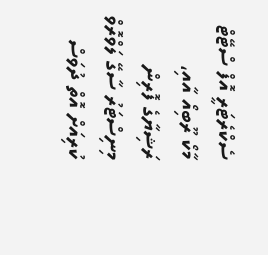ސެކްރެޓަރީ އޮފް ސްޓޭޓް މާކޯ ރޫބިއޯ އާއި، ރަޝިޔާގެ ފޮރިން މިނިސްޓަރު ސާގޭ ލަވްރޮވް ކުރިއަށް އޮތް ދުވަސް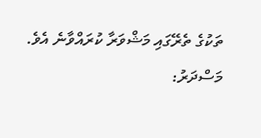ތަކުގެ ތެރޭގައި މަޝްވަރާ ކުރައްވާނެ އެވެ.
މަސްދަރު: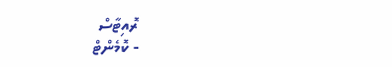ރޮއިޓާސް
- ކޮމެންޓް